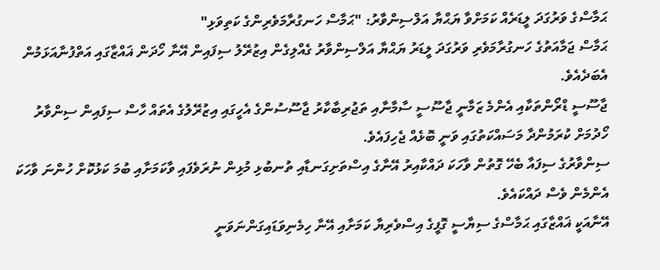ޙަމާސްގެ ވަރުގަދަ ލީޑަރެއް ކަމަށްވާ ޔަޙްޔާ އަލްސިންވާރު: "ޙަމާސް ހަނގުރާމަވެރިންގެ ކަތިވަޅި"
ޙަމާސް ޖަމާއަތުގެ ހަނގުރާމަވެރި ވަރުގަދަ ލީޑަރު ޔަޙްޔާ އަލްސިންވާރު ގެއްލިގެން އިޒުރޭލު ސިފައިން އޭނާ ހޯދަން ޣައްޒާގައި އަތްފުނާއަޅަމުން އެބަދެއެވެ.
ޖާސޫސީ ޑްރޯންތަކާއި އެންމެ ޒަމާނީ ޖާސޫސީ ސާމާނާއި ތަޖުރިބާކާރު ޖާސޫސުންގެ އެހީގައި އިޒުރޭލުގެ އެތައް ހާސް ސިފައިން ސިންވާރު ހޯދުމަށް ކުރަމުންދާ މަސައްކަތުގައި ވަނީ ބޮޅެއް ޖެހިފައެވެ.
ސިންވާރުގެ ސިފައާ ބެހޭ ގޮތުން ވާހަކަ ދައްކާއިރު އޭނާގެ އިސްތަށިގަނޑާއި ތުނބުޅި މުޅިން ނުރަވެފައި ވާކަމަށާއި ބުމަ ކަޅުކޮށް ހުންނަ ވާހަކަ އެންމެން ވެސް ދައްކައެވެ.
އޭނާއަކީ ޣައްޒާގައި ޙަމާސްގެ ސިޔާސީ ގޮފީގެ އިސްވެރިޔާ ކަމަށާއި އޭނާ ހިމެނިވަޑައިގަންނަވަނީ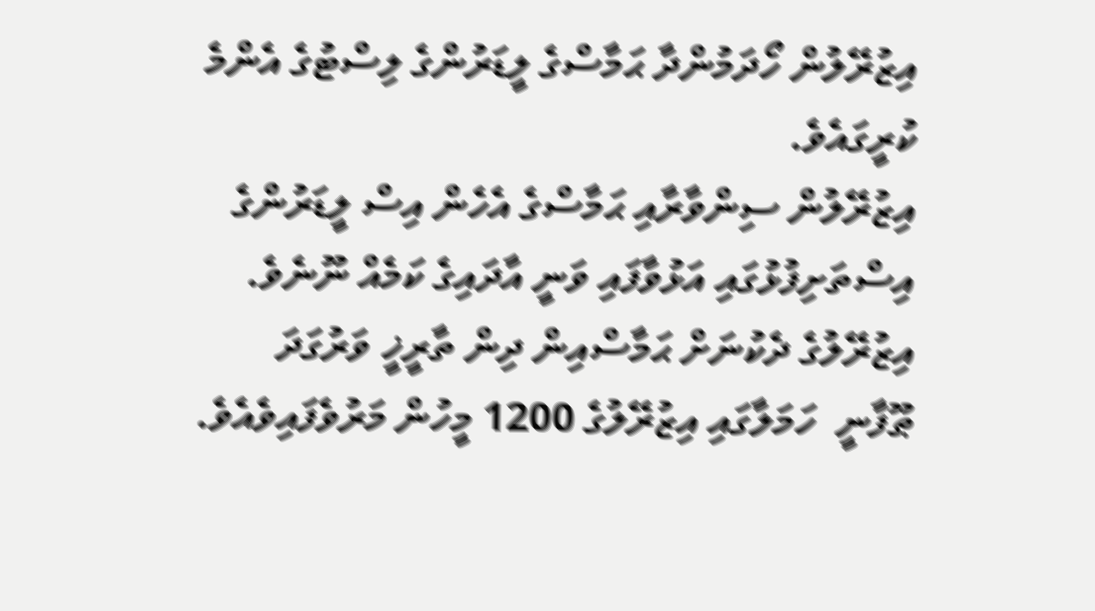އިޒުރޭލުން ހޯދަމުންދާ ޙަމާސްގެ ލީޑަރުންގެ ލިސްޓުގެ އެންމެ ކުރީގައެވެ.
އިޒުރޭލުން ސިންވާރާއި ޙަމާސްގެ އެހެން އިސް ލީޑަރުންގެ އިސްތަށިފުޅުގައި އަޅުވާފައި ވަނީ އާދައިގެ ކަމެއް ނޫނެވެ. އިޒުރޭލުގެ ދެކުނަށް ޙަމާސްއިން ދިން ތާރީޚީ ވަރުގަދަ ޠޫފާނީ  ހަމަލާގައި އިޒުރޭލުގެ 1200 މީހުން މަރުވެފައިވެއެވެ.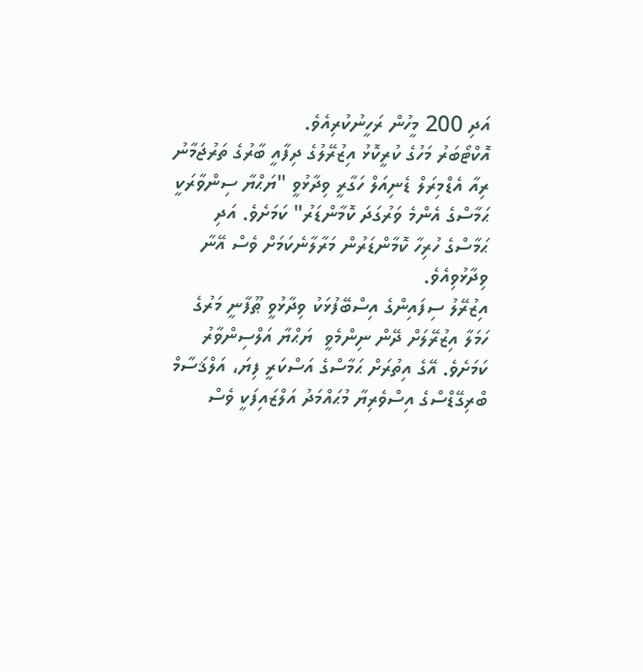އަދި 200 މީހުން ރަހީނުކުރިއެވެ.
އޮކްޓޯބަރު މަހުގެ ކުރީކޮޅު އިޒުރޭލުގެ ދިފާއީ ބާރުގެ ތަރުޖަމާނު ރިއާ އެޑްމިރަލް ޑެނިއަލް ހަގާރީ ވިދާޅުވީ "ޔަޙްޔާ ސިންވާރަކީ ޙަމާސްގެ އެންމެ ވަރުގަދަ ކޮމާންޑަރު" ކަމަށެވެ. އަދި ޙަމާސްގެ ހުރިހާ ކޮމާންޑަރުން މަރާލާނެކަމަށް ވެސް އޭނާ ވިދާޅުވިއެވެ.
އިޒުރޭލު ސިފައިންގެ އިސްބޭފުޅަކު ވިދާޅުވީ ޠޫފާނީ މަރުގެ ހަމަލާ އިޒުރޭލަށް ދޭން ނިންމެވީ  ޔަޙްޔާ އަލްސިންވާރު ކަމަށެވެ. އޭގެ އިތުރަށް ޙަމާސްގެ އަސްކަރީ ފިޔަ، އަލްޤަސާމް ބްރިގޭޑްސްގެ އިސްވެރިޔާ މުޙައްމަދު އަލްޒައިފަކީ ވެސް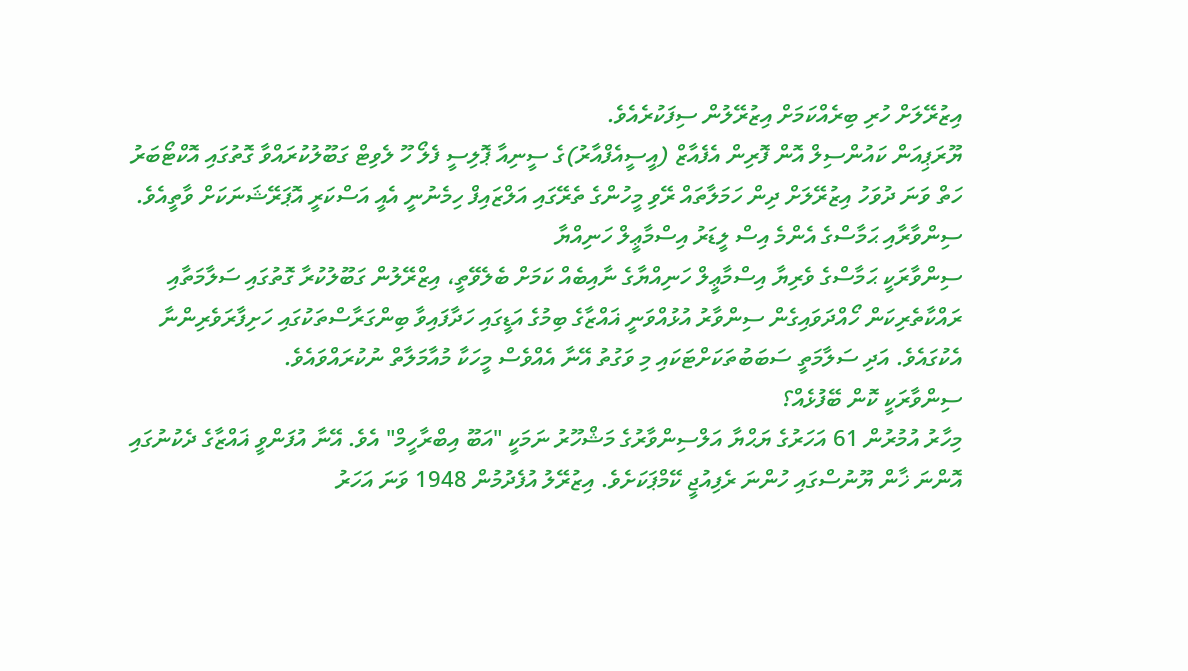އިޒުރޭލަށް ހުރި ބިރެއްކަމަށް އިޒުރޭލުން ސިފަކުރެއެވެ.
ޔޫރަޕިއަން ކައުންސިލް އޮން ފޮރިން އެފެއާޒް (އީސީއެފްއާރު)ގެ ސީނިއާ ޕޮލިސީ ފެލޯ ހޫ ލެވިޓް ގަބޫލުކުރައްވާ ގޮތުގައި އޮކްޓޯބަރު ހަތް ވަނަ ދުވަހު އިޒުރޭލަށް ދިން ހަމަލާތައް ރޭވި މީހުންގެ ތެރޭގައި އަލްޒައިފް ހިމެނުނީ އެއީ އަސްކަރީ އޮޕަރޭޝަނަކަށް ވާތީއެވެ.
ސިންވާރާއި ޙަމާސްގެ އެންމެ އިސް ލީޑަރު އިސްމާޢީލް ހަނިއްޔާ
ސިންވާރަކީ ޙަމާސްގެ ވެރިޔާ އިސްމާޢީލް ހަނިއްޔާގެ ނާއިބެއް ކަމަށް ބެލެވޭތީ، އިޒްރޭލުން ގަބޫލުކުރާ ގޮތުގައި ސަލާމަތާއި ރައްކާތެރިކަން ހޯއްދަވައިގެން ސިންވާރު އުޅުއްވަނީ ޣައްޒާގެ ބިމުގެ އަޑީގައި ހަދާފައިވާ ބިންގަރާސްތަކުގައި ހަށިފާރަވެރިންނާ އެކުގައެވެ. އަދި ސަލާމަތީ ސަބަބުތަކަށްޓަކައި މި ވަގުތު އޭނާ އެއްވެސް މީހަކާ މުއާމަލާތް ނުކުރައްވައެވެ.
ސިންވާރަކީ ކޮން ބޭފުޅެއް؟
މިހާރު އުމުރުން 61 އަހަރުގެ ޔަޙްޔާ އަލްސިންވާރުގެ މަޝްހޫރު ނަމަކީ "އަބޫ އިބްރާހީމް" އެވެ. އޭނާ އުފަންވީ ޣައްޒާގެ ދެކުނުގައި އޮންނަ ޚާން ޔޫނުސްގައި ހުންނަ ރެފިއުޖީ ކޭމްޕަކަށެވެ. އިޒުރޭލު އުފެދުމުން 1948 ވަނަ އަހަރު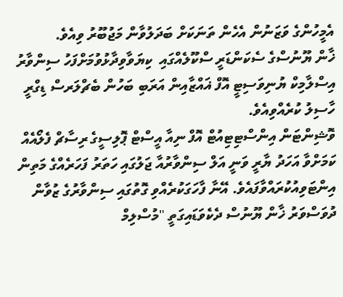އެމީހުންގެ ވަޒަނުން އެހެން ތަނަކަށް ބަދަލުވާން މަޖުބޫރު ވިއެވެ.
ޚާން ޔޫނުސްގެ ސެކަންޑަރީ ސްކޫލެއްގައި  ކިޔަވާވިދާޅުވުމަށްފަހު ސިންވާރު އިސްލާމިކް ޔުނިވަސިޓީ އޮފް ޣައްޒާއިން އަރަބި ބަހުން ބެޗްލަރސް ޑިގްރީ ހާސިލު ކުރެއްވިއެވެ.
ވޮޝިންޓަން އިންސްޓިޓިއުޓް އޮފް ނިއާ އީސްޓް ޕޮލިސީގެ ރިސާޗް ފެލޯއެއް ކަމަށްވާ އަހަދު ޔާރީ ވަނީ އަލް ސިންވާރުއާ ޖަލުގައި ހަތަރު ފަހަރެއްގެ މަތިން އިންޓަވިއުކުރައްވާފައެވެ. އޭނާ ފާހަގަކުރެއްވި ގޮތުގައި ސިންވާރުގެ ޒުވާން ދުވަސްވަރު ޚާން ޔޫނުސް ދެކެވަޑައިގަތީ "މުސްލިމް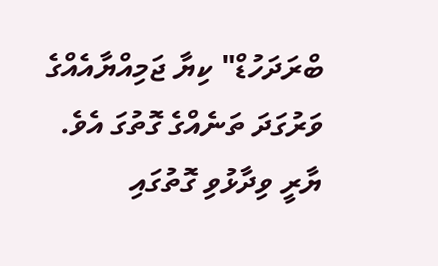ބްރަދަހުޑް" ކިޔާ ޖަމިއްޔާއެއްގެ ވަރުގަދަ ތަނެއްގެ ގޮތުގަ އެވެ.
ޔާރީ ވިދާޅުވި ގޮތުގައި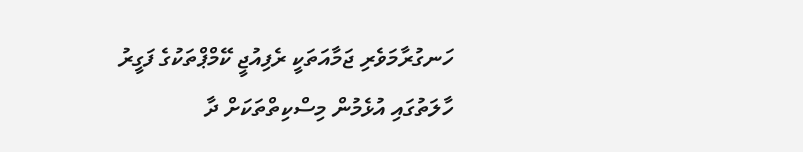ހަނގުރާމަވެރި ޖަމާއަތަކީ ރެފިއުޖީ ކޭމްޕްތަކުގެ ފަގީރު ހާލަތުގައި އުޅެމުން މިސްކިތްތަކަށް ދާ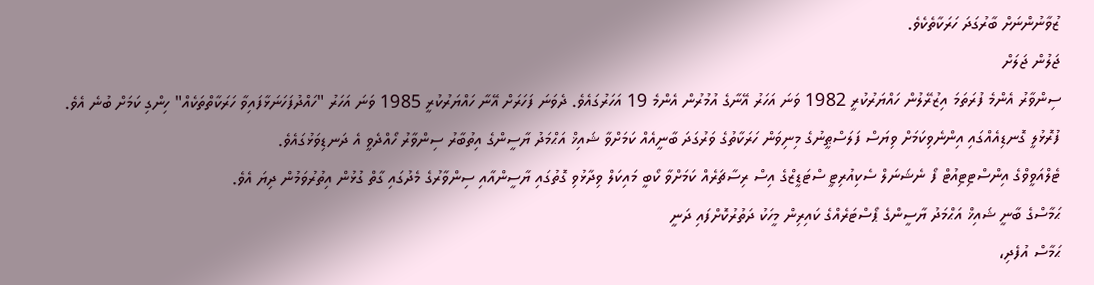ޒުވާނުންނަށް ބާރުގަދަ ހަރަކާތެކެވެ.
ޖަލުން ޖަލަށް
ސިންވާރު އެންމެ ފުރަތަމަ އިޒުރޭލުން ހައްޔަރުކުރީ 1982 ވަނަ އަހަރު އޭނާގެ އުމުރުން އެންމެ 19 އަހަރުގައެވެ. ދެވަނަ ފަހަރަށް އޭނާ ހައްޔަރުކުރީ 1985 ވަނަ އަހަރު "ހައްދުފަހަނަޅާފައިވާ ހަރަކާތްތަކެއް" ހިންގި ކަމަށް ބުނެ އެވެ.
ފުރޮޅުލީ ގޮނޑިއެއްގައި އިންނެވިކަމަށް ވިޔަސް ފަލަސްޠީނުގެ މިނިވަން ހަރަކާތުގެ ވަރުގަދަ ބާނީއެއް ކަމަށްވާ ޝައިޚް އަޙްމަދު ޔާސީންގެ އިތުބާރު ސިންވާރު ހޯއްދެވީ އެ ދަނޑިވަޅުގައެވެ.
ޓެލްއަވީވްގެ އިންސްޓިޓިއުޓް ފޯ ނެޝަނަލް ސެކިއުރިޓީ ސްޓަޑީޒްގެ އިސް ރިސާޗަރެއް ކަމަށްވާ ކޯބީ މައިކަލް ވިދާޅުވި ގޮތުގައި ޔާސީންއާއި ސިންވާރުގެ މެދުގައި ގާތް ގުޅުން އިތުރުވަމުން ދިޔަ އެވެ.
ޙަމާސްގެ ބާނީ ޝައިޚް އަޙްމަދު ޔާސީންގެ ޕޯސްޓަރެއްގެ ކައިރިން މީހަކު ދަތުރުކޮށްފައި ދަނީ
ޙަމާސް އުފެދި،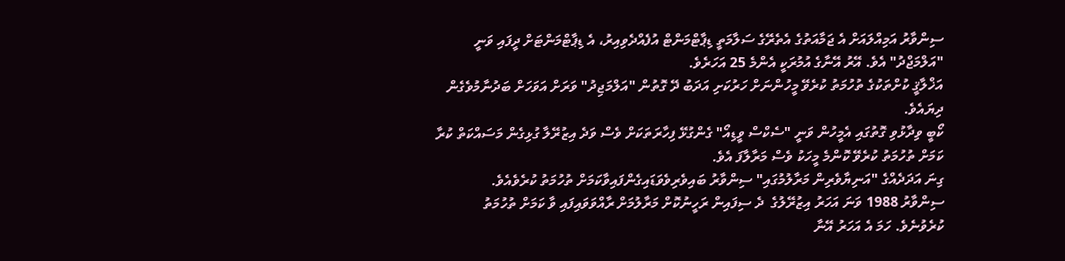ސިންވާރު އަމިއްލައަށް އެ ޖަމާއަތުގެ އެތެރޭގެ ސަލާމަތީ ޑިޕާޓްމަންޓް އުފެއްދެވިއިރު، އެ ޑިޕާޓްމަންޓަށް ދީފައި ވަނީ "އަލްމަޖްދު" އެވެ. އޭރު އޭނާގެ އުމުރަކީ އެންމެ 25 އަހަރެވެ.
އަޚްލާޤީ ކުށްތަކުގެ ތުހުމަތު ކުރެވޭ މީހުންނަށް ހަރުކަށި އަދަބު ދޭ ގޮތުން "އަލްމަޖިދު" ވަރަށް އަވަހަށް ބަދުނާމުވެގެން ދިޔައެވެ.
ކޯބީ ވިދާޅުވި ގޮތުގައި އެމީހުން ވަނީ "ސެކްސް ވީޑިއޯ" ގެންގުޅޭ ފިހާރަތަކަށް ވެސް ވަދެ އިޒުރޭލާ ގުޅިގެން މަސައްކަތް ކުރާ ކަމަށް ތުހުމަތު ކުރެވޭ ކޮންމެ މީހަކު ވެސް މަރާލާފަ އެވެ.
ގިނަ އަދަދެއްގެ "އަނިޔާވެރިން މަރާލުމުގައި" ސިންވާރު ބައިވެރިވެވަޑައިގެންފައިވާކަމަށް ތުހުމަތު ކުރެވެއެވެ.
ސިންވާރު 1988 ވަނަ އަހަރު އިޒުރޭލުގެ  ދެ ސިފައިން ރަހީނުކޮށް މަރާލުމަށް ރާއްވަވައިފައި ވާ ކަމަށް ތުހުމަތު ކުރެވުނެވެ. ހަމަ އެ އަހަރު އޭނާ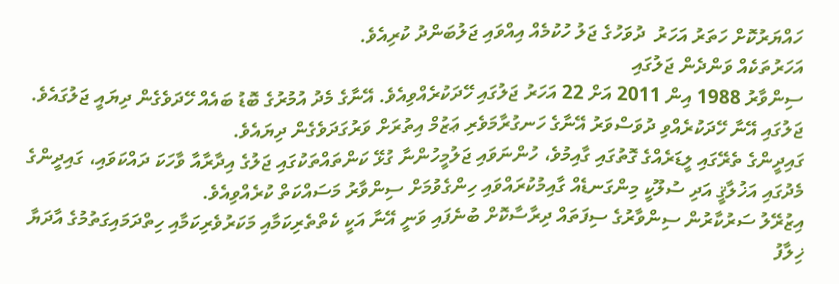ހައްޔަރުކޮށް ހަތަރު އަހަރު  ދުވަހުގެ ޖަލު ހުކުމެއް އިއްވައި ޖަލުބަންދު ކުރިއެވެ.
އަހަރުތަކެއް ވަންދެން ޖަލުގައި
ސިންވާރު 1988 އިން 2011 އަށް 22 އަހަރު ޖަލުގައި ހޭދަކުރެއްވިއެވެ. އޭނާގެ މެދު އުމުރުގެ ބޮޑު ބައެއް ހޭދަވެގެން ދިޔައީ ޖަލުގައެވެ.
ޖަލުގައި އޭނާ ހޭދަކުރެއްވި ދުވަސްވަރު އޭނާގެ ހަނގުރާމަވެރި ޢަޒުމް އިތުރަށް ވަރުގަދަވެގެން ދިޔައެވެ.
ގައިދީންގެ ތެރޭގައި ލީޑަރެއްގެ ގޮތުގައި ގާއިމުވެ، ހުންނަވައި ޖަލުމީހުންނާ ގުޅޭ ކަންތައްތަކުގައި ޖަލުގެ އިދާރާއާ ވާހަކަ ދައްކަވައި، ގައިދީންގެ މެދުގައި އަޚުލާޤީ އަދި ސުލޫކީ މިންގަނޑެއް ގާއިމުކުރައްވައި ހިންގެވުމަށް ސިންވާރު މަސައްކަތް ކުރެއްވިއެވެ.
އިޒުރޭލު ސަރުކާރުން ސިންވާރުގެ ސިފަތައް ދިރާސާކޮށް ބުނެފައި ވަނީ އޭނާ އަކީ ކެތްތެރިކަމާއި މަކަރުވެރިކަމާއި ހިތްދަމައިގަތުމުގެ އާދަޔާ ޚިލާފު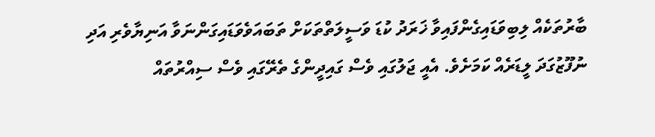ބާރުތަކެއް ލިބިވަޑައިގެންފައިވާ ޚަރަދު ކުޑަ ވަސީލަތްތަކަށް ތަބައަވެވަޑައިގަންނަވާ އަނިޔާވެރި އަދި ނުފޫޒުގަދަ ލީޑަރެއް ކަމަށެވެ. އެއީ ޖަލުގައި ވެސް ގައިދީންގެ ތެރޭގައި ވެސް ސިއްރުތައް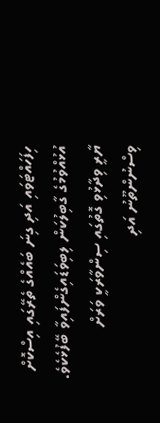ހިފަހައްޓަވައި އަދި ގިނަ ބައެއްގެ ތެރޭގައި އިސްކޮށް އުޅުއްވުމުގެ ގާބިލުކަން ލިބިވަޑައިގެންފައިވާ ބޭފުޅެކެވެ.
ޔާރީ ވިދާޅުވި ގޮތުގައި ސިންވާރަކީ ވަރަށް ވިސްނުންތޫނު އަދި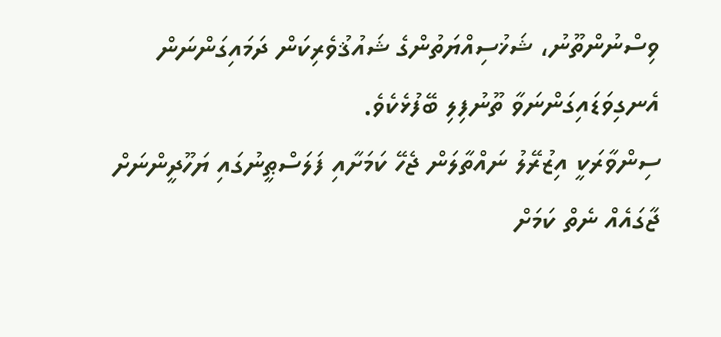ވިސްނުންތޫނު، ޝަޚުސިއްޔަތުންގެ ޝައުޤުވެރިކަން ދަމައިގަންނަން އެނގިވަޑައިގަންނަވާ ތޫނުފިލި ބޭފުޅެކެވެ.
ސިންވާރަކީ އިޒުރޭލު ނައްތާލަން ޖެހޭ ކަމަށާއި ފަލަސްޠީނުގައި ޔަހޫދީންނަށް ޖާގައެއް ނެތް ކަމަށް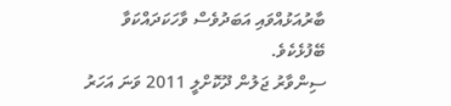ބާރުއަޅުއްވައި އަބަދުވެސް ވާހަކަދައްކަވާ ބޭފުޅެކެވެ.
ސިންވާރު ޖަލުން ދޫކޮށްލީ 2011 ވަނަ އަހަރު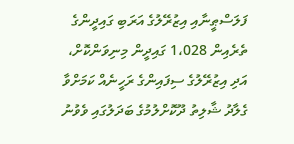ފަލަސްޠީނާއި އިޒުރޭލުގެ އަރަބި ގައިދީންގެ ތެރެއިން 1،028 ގައިދީން މިނިވަންކޮށް، އަދި އިޒުރޭލުގެ ސިފައިންގެ ރަހީނެއް ކަމަށްވާ ގެލާދު ޝާލިތު ދޫކޮށްލުމުގެ ބަދަލުގައި ވެވުނު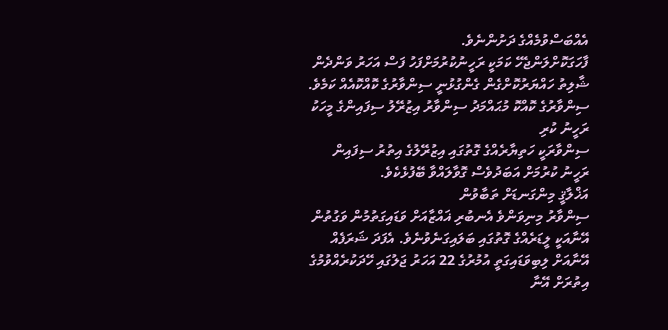އެއްބަސްވުމެއްގެ ދަށުންނެވެ.
ފާހަގަކޮށްލަންޖެހޭ ކަމަކީ ރަހީނުކުރުމަށްފަހު ފަސް އަހަރު ވަންދެން ޝާލިތު ހައްޔަރުކޮށްގެން ގެންގުޅުނީ ސިންވާރުގެ ކޮއްކޮއެއް ކަމެވެ.
ސިންވާރުގެ ކޮއްކޮ މުޙައްމަދު ސިންވާރު އިޒުރޭލު ސިފައިންގެ މީހަކު ރަހީނު ކުރި
ސިންވާރަކީ ހަތިޔާރެއްގެ ގޮތުގައި އިޒުރޭލުގެ އިތުރު ސިފައިން ރަހީނު ކުރުމަށް އަބަދުވެސް ގޮވާލައްވާ ބޭފުޅެކެވެ.
އަޚްލާޤީ މިންގަނޑަށް ތަބާވުން
ސިންވާރު މިނިވަންވެ އެނބުރި ޣައްޒާއަށް ވަޑައިގަތުމުން ވަގުތުން އޭނާއަކީ ލީޑަރެއްގެ ގޮތުގައި ބަލައިގަނެވުނެވެ. އެފަދަ ޝަރަފެއް އޭނާއަށް ލިބިވަޑައިގަތީ އުމުރުގެ 22 އަހަރު ޖަލުގައި ހޭދަކުރެއްވުމުގެ އިތުރަށް އޭނާ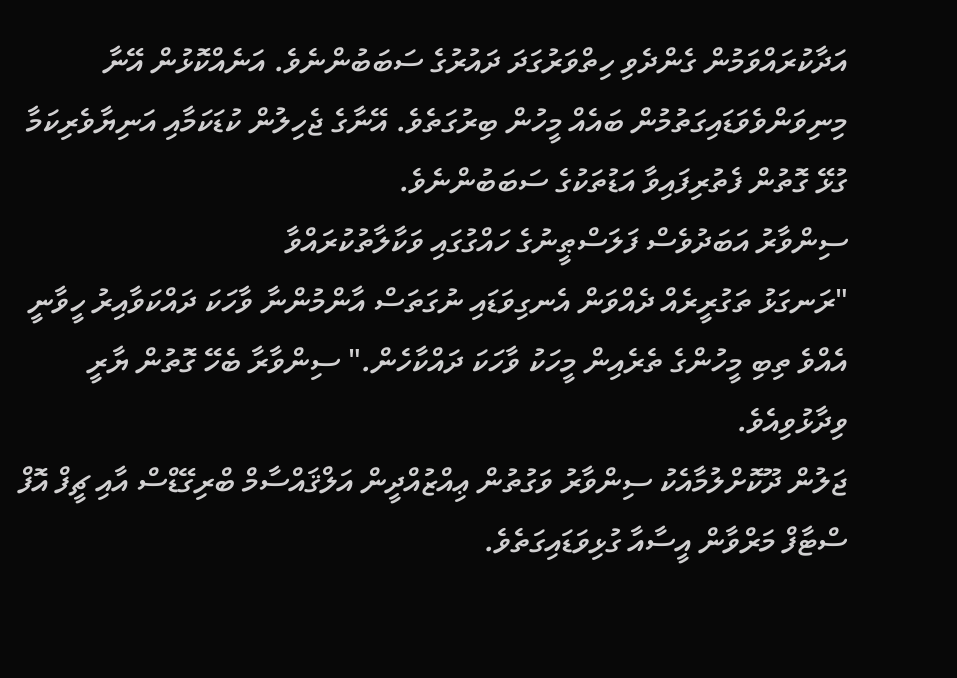އަދާކުރައްވަމުން ގެންދެވި ހިތްވަރުގަދަ ދައުރުގެ ސަބަބުންނެވެ. އަނެއްކޮޅުން އޭނާ މިނިވަންވެވަޑައިގަތުމުން ބައެއް މީހުން ބިރުގަތެވެ. އޭނާގެ ޖެހިލުން ކުޑަކަމާއި އަނިޔާވެރިކަމާ ގުޅޭ ގޮތުން ފެތުރިފައިވާ އަޑުތަކުގެ ސަބަބުންނެވެ.
ސިންވާރު އަބަދުވެސް ފަލަސްޠީނުގެ ހައްގުގައި ވަކާލާތުކުރައްވާ
"ރަނގަޅު ތަގުރީރެއް ދެއްވަން އެނގިވަޑައި ނުގަތަސް އާންމުންނާ ވާހަކަ ދައްކަވާއިރު ހީވާނީ އެއްވެ ތިބި މީހުންގެ ތެރެއިން މީހަކު ވާހަކަ ދައްކާހެން." ސިންވާރާ ބެހޭ ގޮތުން ޔާރީ ވިދާޅުވިއެވެ.
ޖަލުން ދޫކޮށްލުމާއެކު ސިންވާރު ވަގުތުން ޢިއްޒުއްދީން އަލްޤައްސާމް ބްރިގޭޑްސް އާއި ޗީފް އޮފް ސްޓާފް މަރްވާން އީސާއާ ގުޅިވަޑައިގަތެވެ.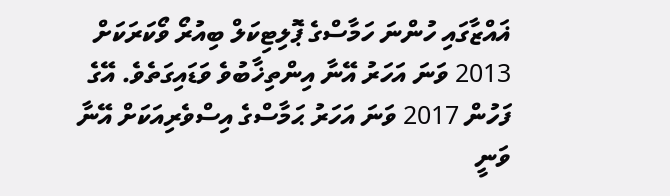ޣައްޒާގައި ހުންނަ ހަމާސްގެ ޕޮލިޓިކަލް ބިއުރޯ ވޯކަރަކަށް 2013 ވަނަ އަހަރު އޭނާ އިންތިޚާބުވެ ވަޑައިގަތެވެ. އޭގެ ފަހުން 2017 ވަނަ އަހަރު ޙަމާސްގެ އިސްވެރިއަކަށް އޭނާ ވަނީ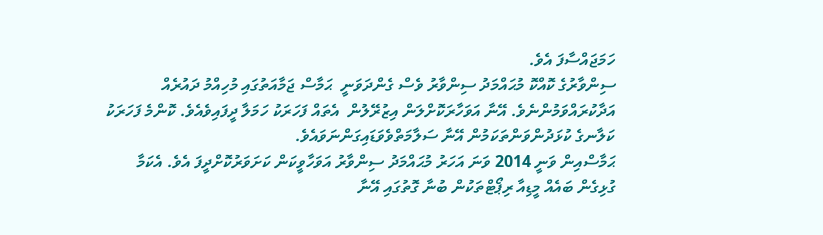ހަމަޖައްސާފަ އެވެ.
ސިންވާރުގެ ކޮއްކޮ މުޙައްމަދު ސިންވާރު ވެސް ގެންދަވަނީ  ޙަމާސް ޖަމާއަތުގައި މުހިއްމު ދައުރެއް އަދާކުރައްވަމުންނެވެ. އޭނާ އަވަހާރަކޮށްލަން އިޒުރޭލުން  އެތައް ފަހަރަކު ހަމަލާ ދީފައިވެއެވެ. ކޮންމެ ފަހަރަކު ކަލާނގެ ކުޅަދުންވަންތަކަމުން އޭނާ ސަލާމަތްވެވަޑައިގަންނަވައެވެ.
ޙަމާސްއިން ވަނީ 2014 ވަނަ އަހަރު މުޙައްމަދު ސިންވާރު އަވަހާވީކަން ކަށަވަރުކޮށްދީފަ އެވެ. އެކަމާ ގުޅިގެން ބައެއް މީޑިއާ ރިޕޯޓްތަކުން ބުނާ ގޮތުގައި އޭނާ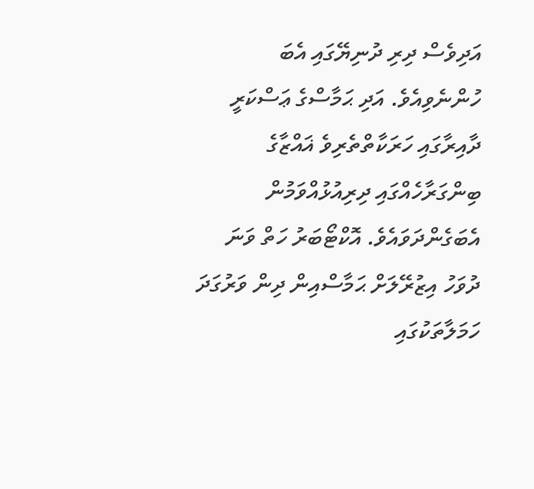އަދިވެސް ދިރި ދުނިޔޭގައި އެބަ ހުންނެވިއެވެ. އަދި ޙަމާސްގެ ޢަސްކަރީ ދާއިރާގައި ހަރަކާތްތެރިވެ ޣައްޒާގެ ބިންގަރާހެއްގައި ދިރިއުޅުއްވަމުން އެބަގެންދަވައެވެ. އޮކްޓޯބަރު ހަތް ވަނަ ދުވަހު އިޒުރޭލަށް ޙަމާސްއިން ދިން ވަރުގަދަ ހަމަލާތަކުގައި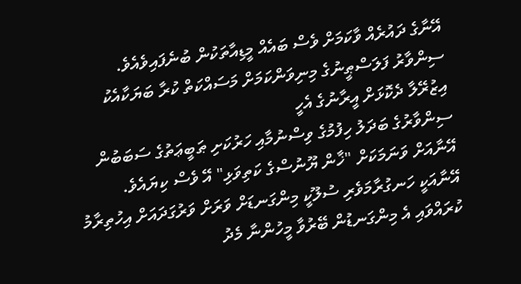އޭނާގެ ދައުރެއް ވާކަމަށް ވެސް ބައެއް މީޑިއާތަކުން ބުނެފައިވެއެވެ.
ސިންވާރު ފަލަސްޠީނުގެ މިނިވަންކަމަށް މަސައްކަތް ކުރާ ބަޔަކާއެކު
އިޒުރޭލާ ދެކޮޅަށް އީރާނުގެ އެހީ
ސިންވާރުގެ ބަދަލު ހިފުމުގެ ވިސްނުމާއި ހަރުކަށި ޠަބީޢަތުގެ ސަބަބުން އޭނާއަށް ވަނަމަކަށް "ޚާން ޔޫނުސްގެ ކަތިވަޅި" އޭ ވެސް ކިޔައެވެ. އޭނާއަކީ ހަނގުރާމަވެރި ސުލޫކީ މިންގަނޑަށް ވަރަށް ވަރުގަދައަށް އިހުތިރާމު ކުރައްވައި އެ މިންގަނޑުން ބޭރުވާ މީހުންނާ މެދު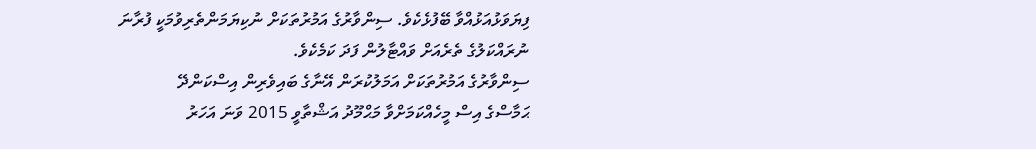ފިޔަވަޅުއަޅުއްވާ ބޭފުޅެކެވެ. ސިންވާރުގެ އަމުރުތަކަށް ނުކިޔަމަންތެރިވުމަކީ ފުރާނަ ނުރައްކަލުގެ ތެރެއަށް ވައްޓާލުން ފަދަ ކަމެކެވެ.
ސިންވާރުގެ އަމުރުތަކަށް އަމަލުކުރަން އޭނާގެ ބައިވެރިން އިސްކަންދޭ
ޙަމާސްގެ އިސް މީހެއްކަމަށްވާ މަޙްމޫދު އަޝްތާވީ 2015 ވަނަ އަހަރު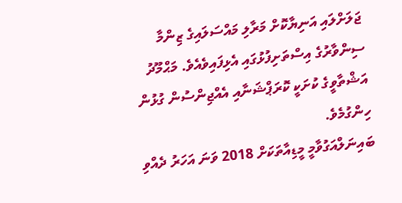ޖަލަށްލައި އަނިޔާކޮށް މަރާލި މައްސަލައިގެ ޒިންމާ ސިންވާރުގެ އިސްތަށިފުޅުގައި އެޅިފައިވެއެވެ. މަޙްމޫދު އަޝްތާވީގެ ކުށަކީ ކޮރަޕްޝަނާއި އެއްޖިންސުން ގުޅުން ހިންގުމެވެ.
ބައިނަލްއަގުވާމީ މީޑިއާތަކަށް 2018 ވަނަ އަހަރު ދެއްވި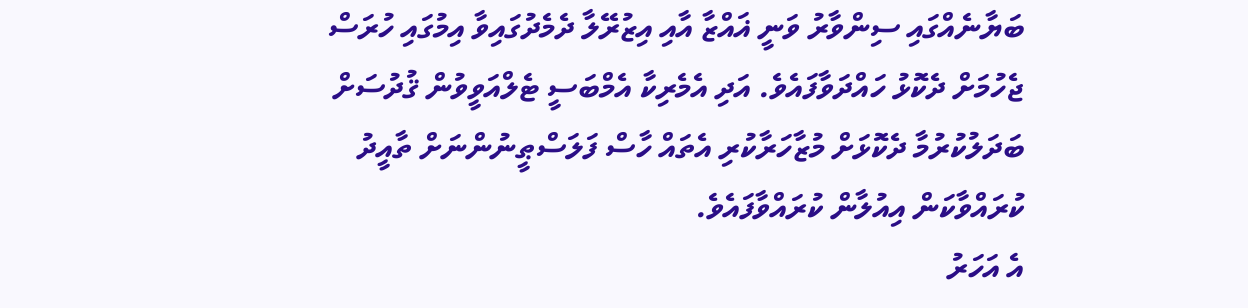ބަޔާނެއްގައި ސިންވާރު ވަނީ ޣައްޒާ އާއި އިޒުރޭލާ ދެމެދުގައިވާ އިމުގައި ހުރަސް ޖެހުމަށް ދެކޮޅު ހައްދަވާފައެވެ. އަދި އެމެރިކާ އެމްބަސީ ޓެލްއަވީވުން ޤުދުސަށް ބަދަލުކުރުމާ ދެކޮޅަށް މުޒާހަރާކުރި އެތައް ހާސް ފަލަސްޠީނުންނަށް ތާއީދު ކުރައްވާކަން އިއުލާން ކުރައްވާފައެވެ.
އެ އަހަރު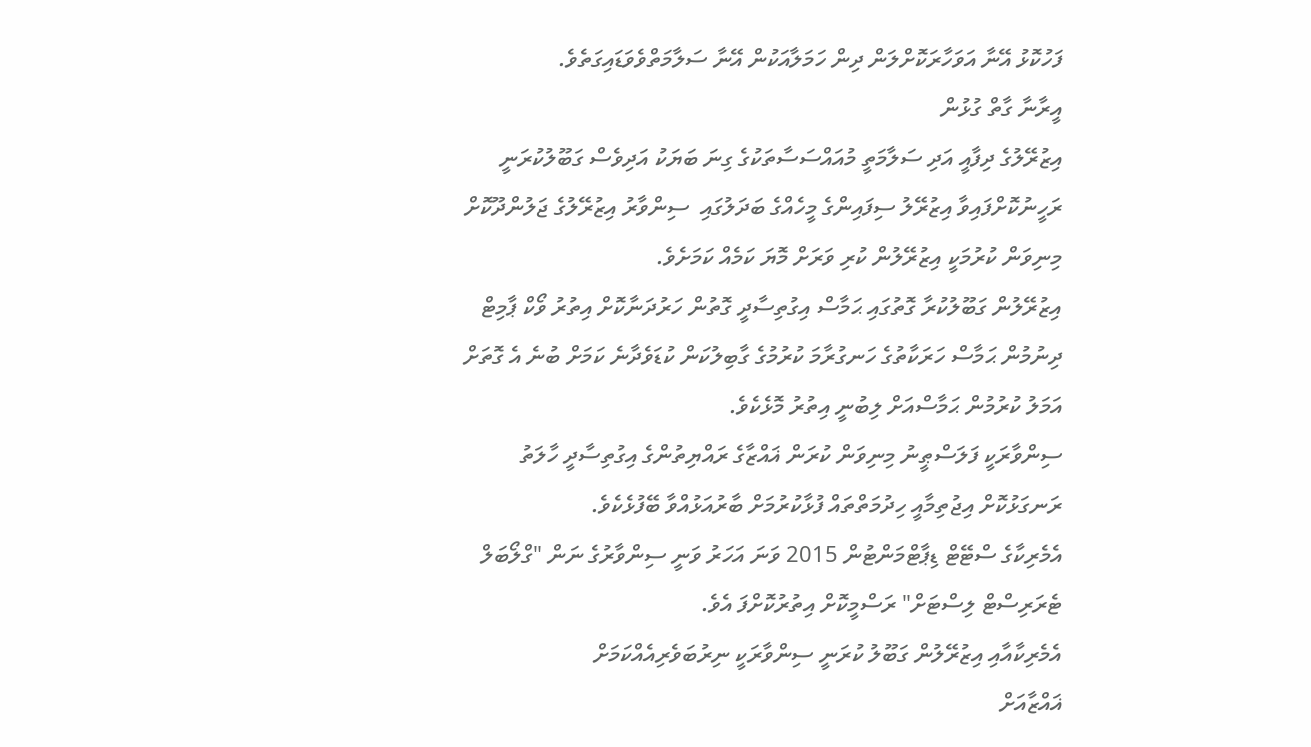ފަހުކޮޅު އޭނާ އަވަހާރަކޮށްލަން ދިން ހަމަލާއަކުން އޭނާ ސަލާމަތްވެވަޑައިގަތެވެ.
އީރާނާ ގާތް ގުޅުން
އިޒުރޭލުގެ ދިފާއީ އަދި ސަލާމަތީ މުއައްސަސާތަކުގެ ގިނަ ބަޔަކު އަދިވެސް ގަބޫލުކުރަނީ ރަހީނުކޮށްފައިވާ އިޒުރޭލު ސިފައިންގެ މީހެއްގެ ބަދަލުގައި  ސިންވާރު އިޒުރޭލުގެ ޖަލުންދޫކޮށް މިނިވަން ކުރުމަކީ އިޒުރޭލުން ކުރި ވަރަށް މޮޔަ ކަމެއް ކަމަށެވެ.
އިޒުރޭލުން ގަބޫލުކުރާ ގޮތުގައި ޙަމާސް އިގުތިސާދީ ގޮތުން ހަރުދަނާކޮށް އިތުރު ވޯކް ޕާމިޓް ދިނުމުން ޙަމާސް ހަރަކާތުގެ ހަނގުރާމަ ކުރުމުގެ ގާބިލުކަން ކުޑަވެދާނެ ކަމަށް ބުނެ އެ ގޮތަށް އަމަލު ކުރުމުން ޙަމާސްއަށް ލިބުނީ އިތުރު މޮޅެކެވެ.
ސިންވާރަކީ ފަލަސްޠީނު މިނިވަން ކުރަން ޣައްޒާގެ ރައްޔިތުންގެ އިގުތިސާދީ ހާލަތު ރަނގަޅުކޮށް އިޖުތިމާއީ ހިދުމަތްތައް ފުޅާކުރުމަށް ބާރުއަޅުއްވާ ބޭފުޅެކެވެ.
އެމެރިކާގެ ސްޓޭޓް ޑިޕާޓްމަންޓުން 2015 ވަނަ އަހަރު ވަނީ ސިންވާރުގެ ނަން "ގްލޯބަލް ޓެރަރިސްޓް ލިސްޓަށް" ރަސްމީކޮށް އިތުރުކޮށްފަ އެވެ.
އެމެރިކާއާއި އިޒުރޭލުން ގަބޫލު ކުރަނީ ސިންވާރަކީ ނިރުބަވެރިއެއްކަމަށް
ޣައްޒާއަށް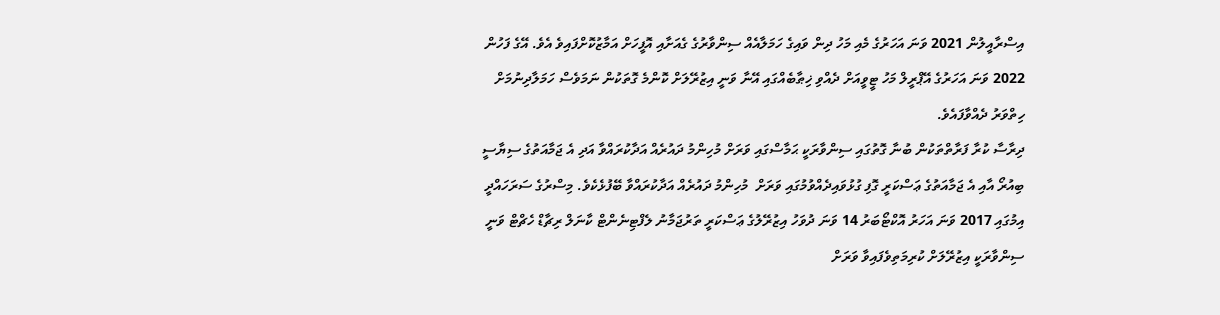އިސްރާއީލުން 2021 ވަނަ އަހަރުގެ މެއި މަހު ދިން ވައިގެ ހަމަލާއެއް ސިންވާރުގެ ގެއަށާއި އޮފީހަށް އަމާޒުކޮށްފައިވެ އެވެ. އޭގެ ފަހުން 2022 ވަނަ އަހަރުގެ އޭޕްރީލް މަހު ޓީވީއަށް ދެއްވި ޚިޠާބެއްގައި އޭނާ ވަނީ އިޒުރޭލަށް ކޮންމެ ގޮތަކުން ނަމަވެސް ހަމަލާދިނުމަށް ހިތްވަރު ދެއްވާފައެވެ.
ދިރާސާ ކުރާ ފަރާތްތަކުން ބުނާ ގޮތުގައި ސިންވާރަކީ ޙަމާސްގައި ވަރަށް މުހިންމު ދައުރެއް އަދާކުރައްވާ އަދި އެ ޖަމާއަތުގެ ސިޔާސީ ބިއުރޯ އާއި އެ ޖަމާއަތުގެ ޢަސްކަރީ ގޮފި ގުޅުވައިދެއްވުމުގައި ވަރަށް  މުހިންމު ދައުރެއް އަދާކުރައްވާ ބޭފުޅެކެވެ. މިސްރުގެ ސަރަހައްދީ އިމުގައި 2017 ވަނަ އަހަރު އޮކްޓޯބަރު 14 ވަނަ ދުވަހު އިޒުރޭލުގެ ޢަސްކަރީ ތަރުޖަމާނު ލެފްޓިނެންޓް ކާނަލް ރިޗާޑް ހެޗްޓް ވަނީ ސިންވާރަކީ އިޒުރޭލަށް ކުރިމަތިވެފައިވާ ވަރަށް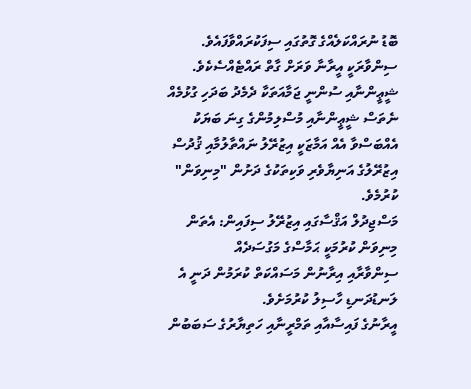ބޮޑު ނުރައްކަލެއްގެ ގޮތުގައި ސިފަކުރައްވާފައެވެ.
ސިންވާރަކީ އީރާނާ ވަރަށް ގާތް ރައްޓެއްސެކެވެ. ޝީޢީންނާއި ސުންނީ ޖަމާއަތަކާ ދެމެދު ބަދަހި ގުޅުމެއް ނެތަސް ޝީޢީންނާއި މުސްލިމުންގެ ގިނަ ބަޔަކު އެއްބަސްވާ އެއް އަމާޒަކީ އިޒުރޭލު ނައްތާލުމާއި ޤުދުސް އިޒުރޭލުގެ އަނިޔާވެރި ވަކިތަކުގެ ދަށުން "މިނިވަން" ކުރުމެވެ.
މަސްޖިދުލް އަޤްސާގައި އިޒުރޭލު ސިފައިން: އެތަން މިނިވަން ކުރުމަކީ ޙަމާސްގެ މަގުސަދެއް
ސިންވާރާއި އިރާނުން މަސައްކަތް ކުރަމުން ދަނީ އެ ލަނޑުދަނޑި ހާސިލު ކުރުމަށެވެ.
އީރާނުގެ ފައިސާއާއި ތަމްރީނާއި ހަތިޔާރުގެ ސަބަބުން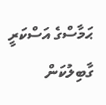ޙަމާސްގެ އަސްކަރީ ގާބިލުކަން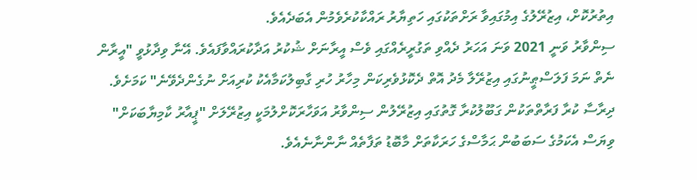އިތުރުކޮށް، އިޒުރޭލުގެ އިމުގައިވާ ރަށްތަކުގައި ހަތިޔާރު ރައްކާކުރެވެމުން އެބަދެއެވެ.
ސިންވާރު ވަނީ 2021 ވަނަ އަހަރު ދެއްވި ތަގުރީރެއްގައި ވެސް އީރާނަށް ޝުކުރު އަދާކުރައްވާފައެވެ. އޭނާ ވިދާޅުވީ "އީރާން ނެތް ނަމަ ފަލަސްޠީނުގައި އިޒުރޭލާ މެދު އޮތް ދެކޮޅުވެރިކަން މިހާރު ހުރި ގާބިލުކަމާއެކު ކުރިއަށް ނުގެންދެވޭނެ" ކަމަށެވެ.
ދިރާސާ ކުރާ ފަރާތްތަކުން ގަބޫލުކުރާ ގޮތުގައި އިޒުރޭލުން ސިންވާރު އަވަހާރަކޮށްލުމަކީ އިޒުރޭލަށް "ޕީއާރު ކާމިޔާބަކަށް" ވިޔަސް އެކަމުގެ ސަބަބުން ޙަމާސްގެ ހަރަކާތަށް މާބޮޑު ތަފާތެއް ނާންނާނެއެވެ.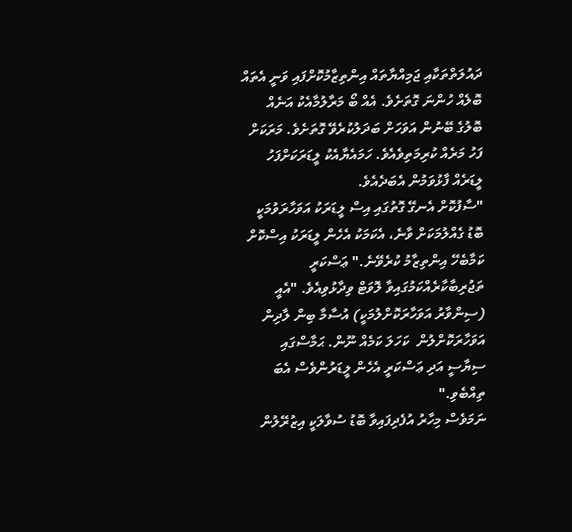ދައުލަތްތަކާއި ޖަމިއްޔާތައް އިންތިޒާމުކޮށްފައި ވަނީ އެތައް ބޮލެއް ހުންނަ ގޮތަށެވެ. އެއް ބޯ މަރާލުމާއެކު އަނެއް ބޮލުގެ ބޭނުން އަވަހަށް ބަދަލުކުރެވޭ ގޮތަށެވެ. މަރަކަށް ފަހު މަރެއް ކުރިމަތިވެއެވެ. ހަމައެޔާއެކު ލީޑަރަކަށްފަހު ލީޑަރެއް ފާޅުވަމުން އެބަދެއެވެ.
"ސާފުކޮށް އެނގޭ ގޮތުގައި އިސް ލީޑަރަކު އަވަހާރަވުމަކީ ބޮޑު ގެއްލުމަކަށް ވާނެ، އެކަމަކު އެހެން ލީޑަރަކު އިސްކޮށް ކަމާބެހޭ އިންތިޒާމު ކުރެވޭނެ." ޢަސްކަރީ ތަޖުރިބާކާރެއްކަމުގައިވާ ލޮވަޓް ވިދާޅުވިއެވެ. "އެއީ (ސިންވާރު އަވަހާރަކޮށްލުމަކީ) އުސާމާ ބިން ލާދިން އަވަހާރަކޮށްލުން  ކަހަލަ ކަމެއް ނޫން. ޙަމާސްގައި ސިޔާސީ އަދި ޢަސްކަރީ އެހެން ލީޑަރުންވެސް އެބަ ތިއްބެވި."
ނަމަވެސް މިހާރު އުފެދިފައިވާ ބޮޑު ސުވާލަކީ އިޒުރޭލުން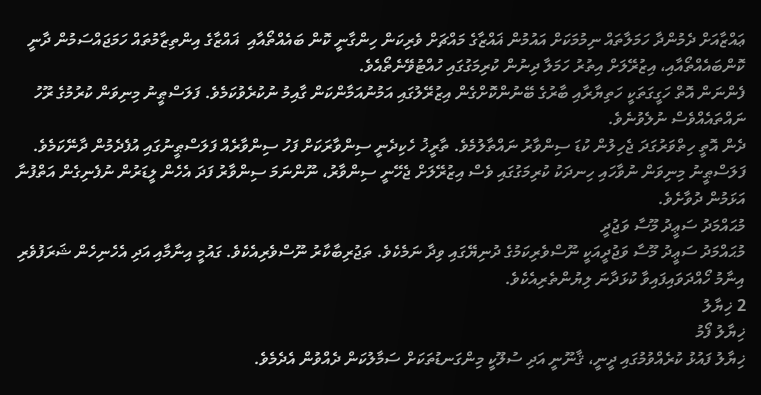ޢައްޒާއަށް ދެމުންދާ ހަމަލާތައް ނިމުމަކަށް އައުމުން ޣައްޒާގެ މައްޗަށް ވެރިކަން ހިންގާނީ ކޮން ބައެއްތޯއާއި  ޣައްޒާގެ އިންތިޒާމުތައް ހަމަޖައްސަމުން ދާނީ ކޮންބައެއްތޯއާއި، އިޒުރޭލަށް އިތުރު ހަމަލާ ދިނުން ކުރިމަގުގައި ހުއްޓުވޭނެތޯއެވެ.
ފެންނަން އޮތް ހަގީގަތަކީ ހަތިޔާރާއި ބާރުގެ ބޭނުންކޮށްގެން އިޒުރޭލުގައި އަމުނުއަމާންކަން ގާއިމު ނުކުރެވުކަމެވެ. ފަލަސްޠީނު މިނިވަން ކުރުމުގެ ރޫހު ނައްތައެއްވެސް ނުލެވުނެވެ.
ދެން އޮތީ ހިތްވަރުގަދަ ޖެހިލުން ކުޑަ ސިންވާރު ނައްތާލުމެވެ. ތާރީޚު ހެކިދެނީ ސިންވާރަކަށް ފަހު ސިންވާރެއް ފަލަސްޠީނުގައި އުފެދެމުން ދާނޭކަމެވެ.
ފަލަސްޠީނު މިނިވަން ނުވާހައި ހިނދަކު ކުރިމަގުގައި ވެސް އިޒުރޭލަށް ޖެހޭނީ ސިންވާރު، ނޫންނަމަ ސިންވާރު ފަދަ އެހެން ލީޑަރުން ނުފެނިގެން އަތްފުނާ އަޅަމުން ދުވާށެވެ.
މުޙައްމަދު ސަޢީދު މޫސާ ވަޖުދީ
މުޙައްމަދު ސަޢީދު މޫސާ ވަޖުދީއަކީ ނޫސްވެރިކަމުގެ ދުނިޔޭގައި ވިދާ ނަމެކެވެ. ތަޖުރިބާކާރު ނޫސްވެރިއެކެވެ. ގައުމީ އިނާމާއި އަދި އެހެނިހެން ޝަރަފުވެރި އިނާމު ހޯއްދަވައިފައިވާ ކުޅަދާނަ ލިޔުންތެރިއެކެވެ.
2 ޚިޔާލު
ޚިޔާލު ފޯމު
ޚިޔާލު ފައުޅު ކުރެއްވުމުގައި ދީނީ، ޤާނޫނީ އަދި ސުލޫކީ މިންގަނޑުތަކަށް ސަމާލުކަން ދެއްވުން އެދެމެވެ.